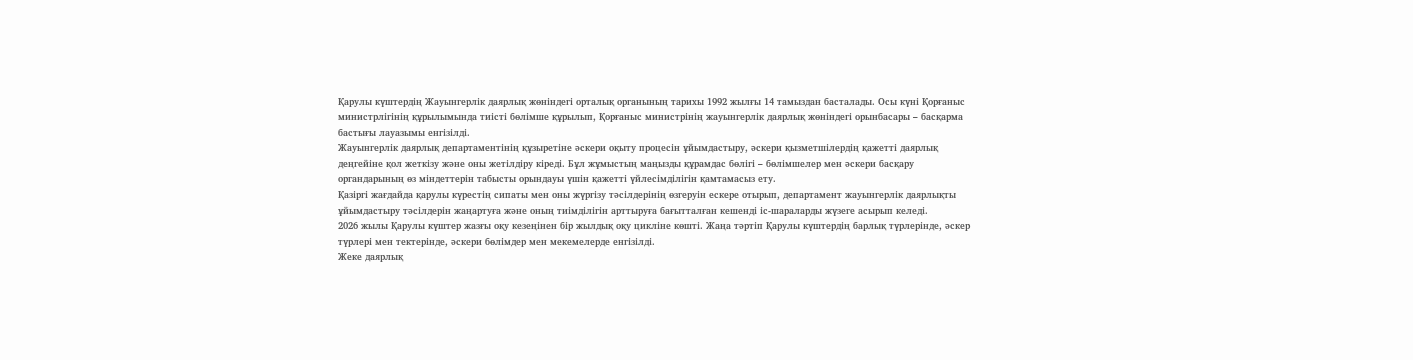Қарулы күштердің Жауынгерлік даярлық жөніндегі орталық органының тарихы 1992 жылғы 14 тамыздан басталады. Осы күні Қорғаныс министрлігінің құрылымында тиісті бөлімше құрылып, Қорғаныс министрінің жауынгерлік даярлық жөніндегі орынбасары – басқарма бастығы лауазымы енгізілді.
Жауынгерлік даярлық департаментінің құзыретіне әскери оқыту процесін ұйымдастыру, әскери қызметшілердің қажетті даярлық деңгейіне қол жеткізу және оны жетілдіру кіреді. Бұл жұмыстың маңызды құрамдас бөлігі – бөлімшелер мен әскери басқару органдарының өз міндеттерін табысты орындауы үшін қажетті үйлесімділігін қамтамасыз ету.
Қазіргі жағдайда қарулы күрестің сипаты мен оны жүргізу тәсілдерінің өзгеруін ескере отырып, департамент жауынгерлік даярлықты ұйымдастыру тәсілдерін жаңартуға және оның тиімділігін арттыруға бағытталған кешенді іс-шараларды жүзеге асырып келеді.
2026 жылы Қарулы күштер жазғы оқу кезеңінен бір жылдық оқу цикліне көшті. Жаңа тәртіп Қарулы күштердің барлық түрлерінде, әскер түрлері мен тектерінде, әскери бөлімдер мен мекемелерде енгізілді.
Жеке даярлық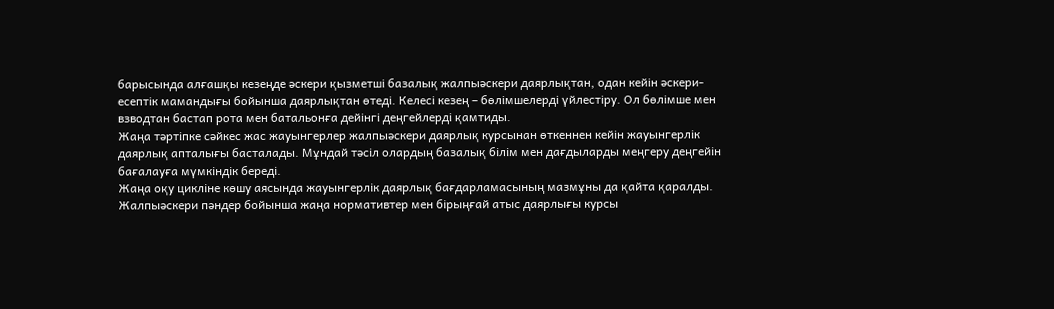барысында алғашқы кезеңде әскери қызметші базалық жалпыәскери даярлықтан, одан кейін әскери-есептік мамандығы бойынша даярлықтан өтеді. Келесі кезең – бөлімшелерді үйлестіру. Ол бөлімше мен взводтан бастап рота мен батальонға дейінгі деңгейлерді қамтиды.
Жаңа тәртіпке сәйкес жас жауынгерлер жалпыәскери даярлық курсынан өткеннен кейін жауынгерлік даярлық апталығы басталады. Мұндай тәсіл олардың базалық білім мен дағдыларды меңгеру деңгейін бағалауға мүмкіндік береді.
Жаңа оқу цикліне көшу аясында жауынгерлік даярлық бағдарламасының мазмұны да қайта қаралды. Жалпыәскери пәндер бойынша жаңа нормативтер мен бірыңғай атыс даярлығы курсы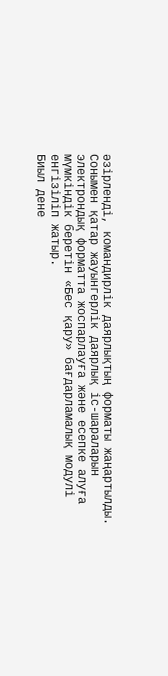әзірленді, командирлік даярлықтың форматы жаңартылды. Сонымен қатар жауынгерлік даярлық іс-шараларын электрондық форматта жоспарлауға және есепке алуға мүмкіндік беретін «Бес қару» бағдарламалық модулі енгізіліп жатыр.
Биыл дене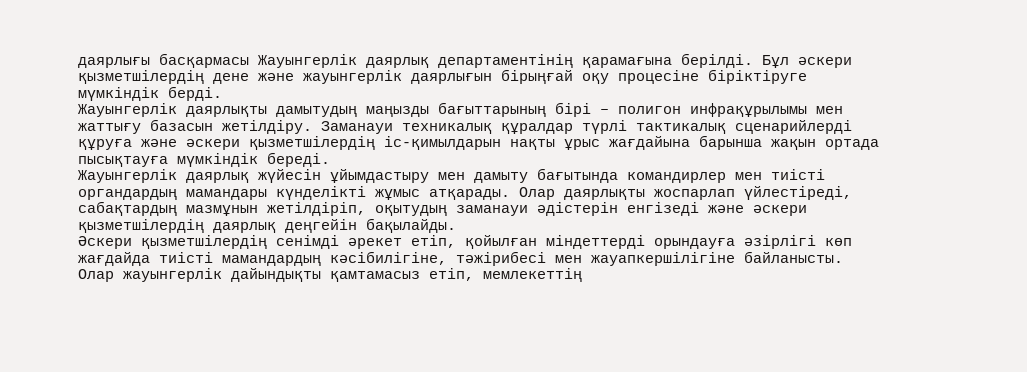даярлығы басқармасы Жауынгерлік даярлық департаментінің қарамағына берілді. Бұл әскери қызметшілердің дене және жауынгерлік даярлығын бірыңғай оқу процесіне біріктіруге мүмкіндік берді.
Жауынгерлік даярлықты дамытудың маңызды бағыттарының бірі – полигон инфрақұрылымы мен жаттығу базасын жетілдіру. Заманауи техникалық құралдар түрлі тактикалық сценарийлерді құруға және әскери қызметшілердің іс-қимылдарын нақты ұрыс жағдайына барынша жақын ортада пысықтауға мүмкіндік береді.
Жауынгерлік даярлық жүйесін ұйымдастыру мен дамыту бағытында командирлер мен тиісті органдардың мамандары күнделікті жұмыс атқарады. Олар даярлықты жоспарлап үйлестіреді, сабақтардың мазмұнын жетілдіріп, оқытудың заманауи әдістерін енгізеді және әскери қызметшілердің даярлық деңгейін бақылайды.
Әскери қызметшілердің сенімді әрекет етіп, қойылған міндеттерді орындауға әзірлігі көп жағдайда тиісті мамандардың кәсібилігіне, тәжірибесі мен жауапкершілігіне байланысты. Олар жауынгерлік дайындықты қамтамасыз етіп, мемлекеттің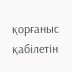қорғаныс қабілетін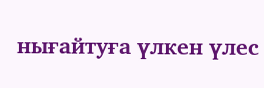нығайтуға үлкен үлес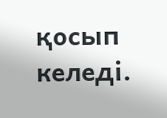қосып келеді.